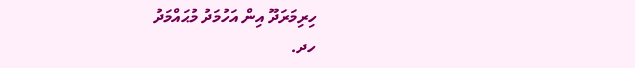ހިރިމަރަދޫ އިން އަހުމަދު މުޙައްމަދު
ހދ.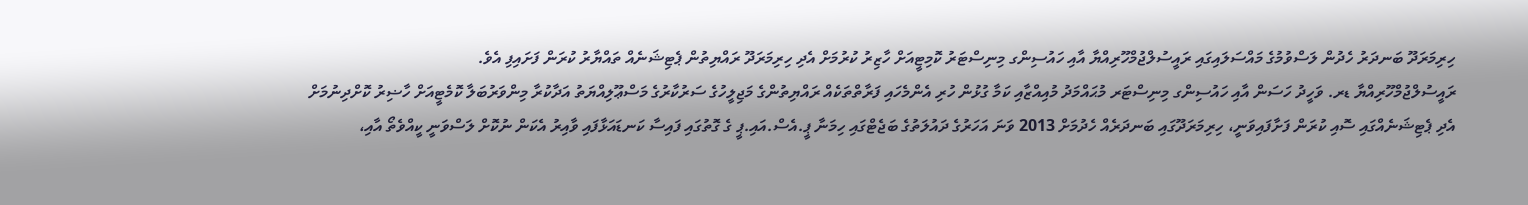ހިރިމަރަދޫ ބަނދަރު ހެދުން ލަސްވުމުގެ މައްސަލައިގައި ރައީސުލްޖުމްހޫރިއްޔާ އާއި ހައުސިންގ މިނިސްޓަރު ކޮމިޓީއަށް ހާޒިރު ކުރުމަށް އެދި ހިރިމަރަދޫ ރައްޔިތުން ޕެޓިޝަނެއް ތައްޔާރު ކުރަން ފަށައިފި އެވެ.
ރައީސުލްޖުމްހޫރިއްޔާ ޑރ. ވަހީދު ހަސަން އާއި ހައުސިންގ މިނިސްޓަރ މުޙައްމަދު މުއިއްޒާއި ކަމާ ގުޅުން ހުރި އެންމެހައި ފަރާތްތަކެއް ރައްޔިތުންގެ މަޖިލީހުގެ ސަރުކާރުގެ މަސްޢޫލިއްޔަތު އަދާކުރާ މިންވަރުބަލާ ކޮމެޓީއަށް ހާޟިރު ކޮށްދިނުމަށް އެދި ޕެޓިޝަނެއްގައި ސޮއި ކުރަން ފަށާފައިވަނީ، ހިރިމަރަދޫގައި ބަނދަރެއް ހެދުމަށް 2013 ވަނަ އަހަރުގެ ދައުލަތުގެ ބަޖެޓްގައި ހިމަނާ ޕީ.އެސް.އައި.ޕީ ގެ ގޮތުގައި ފައިސާ ކަނޑައަޅާފައި ވާއިރު އެކަން ނުކޮށް ލަސްވަނީ ކީއްވެތޯ އާއި،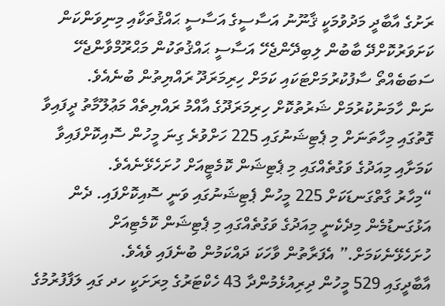ރަށުގެ އާބާދީ މަދުވުމަކީ ޤާނޫނު އަސާސީގެ އަސާސީ ޙައްޤުތަކާއި މިނިވަންކަން ކަށަވަރުކޮށްދޭ ބާބުން ލިބިދޭންޖެހޭ އަސާސީ ޙައްޤުތަކުން މަޙްރޫމްވާންޖެހޭ ސަބަބެއްތޯ ސާފުކުރުމަށްޓަކައި ކަމަށް ހިރިމަރަދޫ ރައްޔިތުން ބުނެއެވެ.
ނަން ހާމަނުކުރުމަށް ޝަރުތުކޮށް ހިރިމަރަދޫގެ އާއްމު ރައްޔިތެއް މަޢުލޫމާތު ދީފައިވާ ގޮތުގައި މިހާތަނަށް މި ޕެޓިޝަނުގައި 225 ހަށްވުރެ ގިނަ މީހުން ސޮއިކޮށްފައިވާ ކަމަށާއި މިއަދުގެ ވަގުތެއްގައި މި ޕެޓިޝަން ކޮމެޓީއަށް ހުށަހެޅޭނެއެވެ.
“މިހާރު ގާތްގަނޑަކަށް 225 މީހުން ޕެޓިޝަނުގައި ވަނީ ސޮއިކޮށްފައި. ދެން އަޅުގަނޑުމެން މިދެކެނީ މިއަދުގެ ވަގުތެއްގައި މި ޕެޓިޝަން ކޮމެޓިއަށް ހުށަހެޅޭނެކަމަށް.” އެފަރާތުން ވާހަކަ ދައްކަމުން ބުނެފައި ވެއެވެ.
އާބާދީގައި 529 މީހުން ދިރިއުޅެމުންދާ 43 ހެކްޓަރުގެ މިރަށަކީ ހދ ގައި ލަފާފުރުމުގެ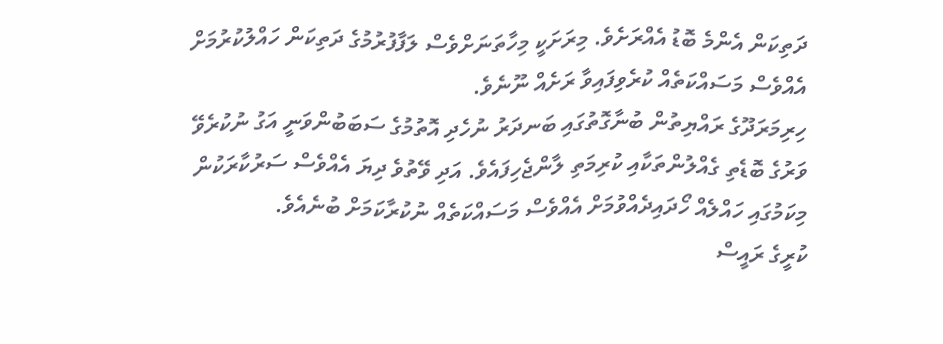ދަތިކަން އެންމެ ބޮޑު އެއްރަށެވެ. މިރަށަކީ މިހާތަނަށްވެސް ލަފާފުރުމުގެ ދަތިކަން ހައްލުކުރުމަށް އެއްވެސް މަސައްކަތެއް ކުރެވިފައިވާ ރަށެއް ނޫނެވެ.
ހިރިމަރަދޫގެ ރައްޔިތުން ބުނާގޮތުގައި ބަނދަރު ނުހެދި އޮތުމުގެ ސަބަބުންވަނީ އަގު ނުކުރެވޭ ވަރުގެ ބޮޑެތި ގެއްލުންތަކާއި ކުރިމަތި ލާންޖެހިފައެވެ. އަދި ވޭތުވެ ދިޔަ އެއްވެސް ސަރުކާރަކުން މިކަމުގައި ހައްލެއް ހޯދައިދެއްވުމަށް އެއްވެސް މަސައްކަތެއް ނުކުރާކަމަށް ބުނެއެވެ.
ކުރީގެ ރައީސް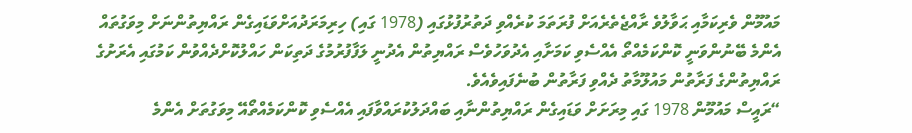މައުމޫން ވެރިކަމާއި ޙަވާލުވެ ރާއްޖެތެރެއަށް ފުރަތަމަ ކުރެއްވި ދަތުރުފުޅުގައި (1978 ގައި) ހިރިމަރަދުއަށްވަޑައިގެން ރައްޔިތުންނަށް މިވަގުތައް އެންމެ ބޭނުންވަނީ ކޮންކަމެއްތޯ އެއްސެވި ކަމަށާއި އެދުވަހުވެސް ރައްޔިތުން އެދުނީ ލަފާފުރުމުގެ ދަތިކަން ހައްލުކޮށްދެއްވުން ކަމުގައި އެރަށުގެ ރައްޔިތުންގެ ފަރާތުން މައުލޫމާތު ދެއްވި ފަރާތުން ބުނެފައިވެއެވެ.
“ރައީސް މައުމޫން 1978 ގައި މިރަށަށް ވަޑައިގެން ރައްޔިތުންނާއި ބައްދަލުކުރައްވާފައި އެއްސެވި ކޮންކަމެއްތޯއޭ މިވަގުތަށް އެންމެ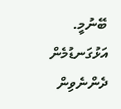ބޭނުމީ. އަޅުގަނޑުމެން ދެންނެވިން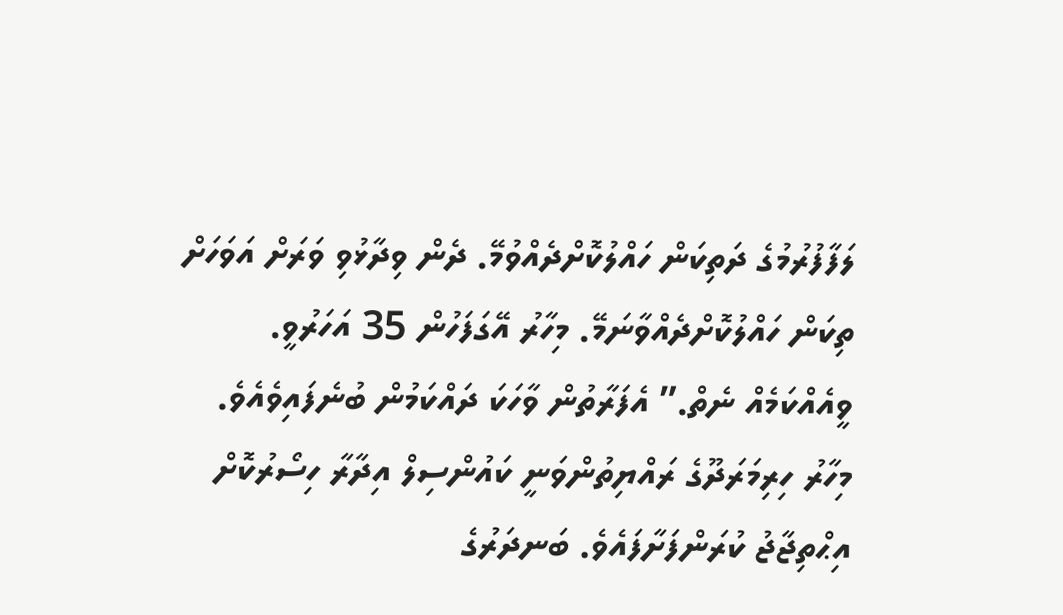ލަފާފުރުމުގެ ދަތިކަން ހައްލުކޮށްދެއްވުމޭ. ދެން ވިދާޅުވި ވަރަށް އަވަހަށް ތިކަން ހައްލުކޮށްދެއްވާނަމޭ. މިހާރު އޭގަފަހުން 35 އަހަރުވީ. ވީއެއްކަމެއް ނެތް.” އެފަރާތުން ވާހަކަ ދައްކަމުން ބުނެފައިވެއެވެ.
މިހާރު ހިރިމަރަދޫގެ ރައްޔިތުންވަނީ ކައުންސިލް އިދާރާ ހިސޯރުކޮށް އިޙްތިޖާޖު ކުރަންފަށާފައެވެ. ބަނދަރުގެ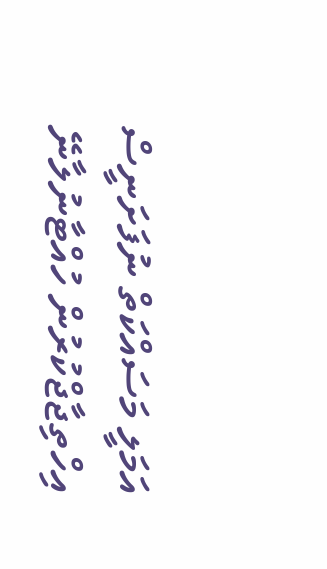އަމަލީ މަސައްކަތް ނުފަށަނީސް އިހްތިޖާޖްކުރުން ހުއްޓާނުލާނޭ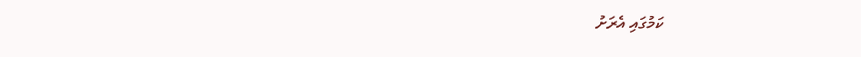ކަމުގައި އެރަށު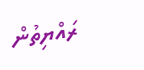ރައްޔިތުން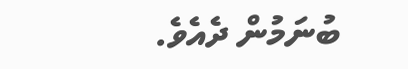ބުނަމުން ދެއެވެ.